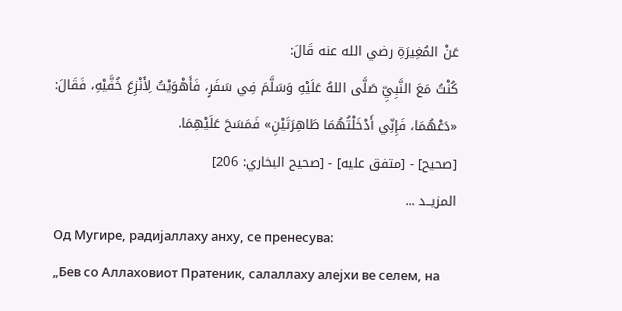عَنْ المُغِيرَةِ رضي الله عنه قَالَ:
كُنْتُ مَعَ النَّبِيِّ صَلَّى اللهُ عَلَيْهِ وَسَلَّمَ فِي سَفَرٍ، فَأَهْوَيْتُ لِأَنْزِعَ خُفَّيْهِ، فَقَالَ: «دَعْهُمَا، فَإِنِّي أَدْخَلْتُهُمَا طَاهِرَتَيْنِ» فَمَسَحَ عَلَيْهِمَا.
[صحيح] - [متفق عليه] - [صحيح البخاري: 206]
المزيــد ...
Од Мугире, радијаллаху анху, се пренесува:
„Бев со Аллаховиот Пратеник, салаллаху алејхи ве селем, на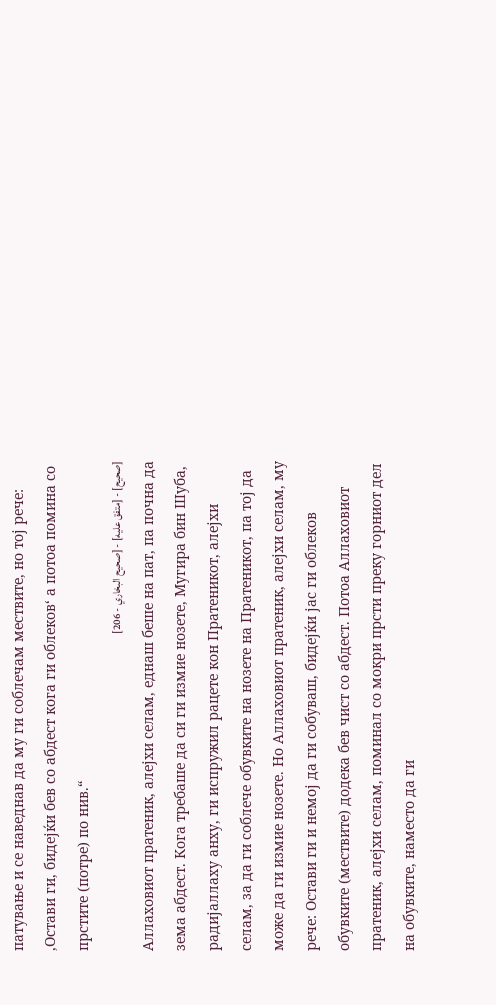патување и се наведнав да му ги соблечам мествите, но тој рече: ,Остави ги, бидејќи бев со абдест кога ги облеков‘ а потоа помина со прстите (потре) по нив.“
[صحيح] - [متفق عليه] - [صحيح البخاري - 206]
Аллаховиот пратеник, алејхи селам, еднаш беше на пат, па почна да зема абдест. Кога требаше да си ги измие нозете, Мугира бин Шуба, радијаллаху анху, ги испружил рацете кон Пратеникот, алејхи селам, за да ги соблече обувките на нозете на Пратеникот, па тој да може да ги измие нозете. Но Аллаховиот пратеник, алејхи селам, му рече: Остави ги и немој да ги собуваш, бидејќи јас ги облеков обувките (мествите) додека бев чист со абдест. Потоа Аллаховиот пратеник, алејхи селам, поминал со мокри прсти преку горниот дел на обувките, наместо да ги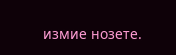измие нозете.